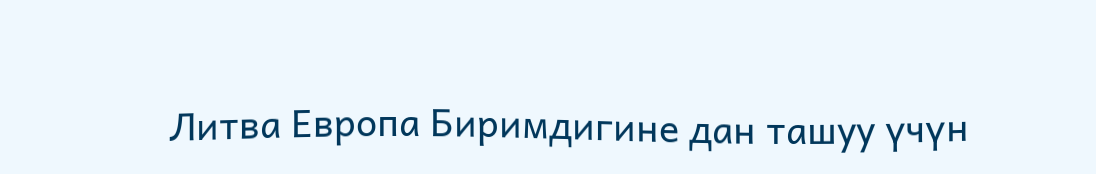Литва Европа Биримдигине дан ташуу үчүн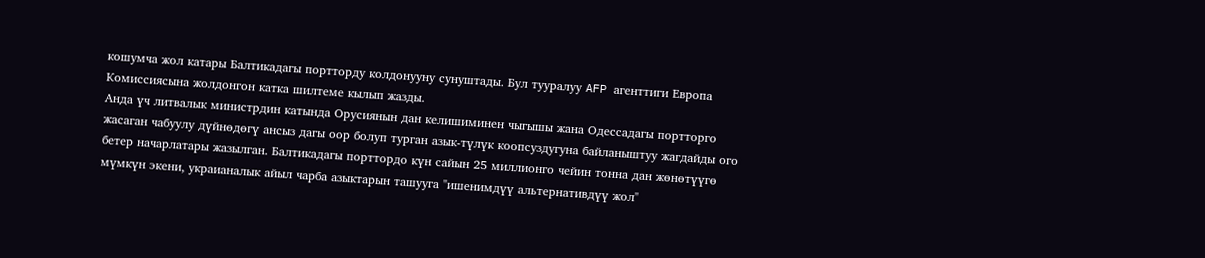кошумча жол катары Балтикадагы портторду колдонууну сунуштады. Бул тууралуу AFP агенттиги Европа Комиссиясына жолдонгон катка шилтеме кылып жазды.
Анда үч литвалык министрдин катында Орусиянын дан келишиминен чыгышы жана Одессадагы портторго жасаган чабуулу дүйнөдөгү ансыз дагы оор болуп турган азык-түлүк коопсуздугуна байланыштуу жагдайды ого бетер начарлатары жазылган. Балтикадагы порттордо күн сайын 25 миллионго чейин тонна дан жөнөтүүгө мүмкүн экени, украианалык айыл чарба азыктарын ташууга "ишенимдүү альтернативдүү жол"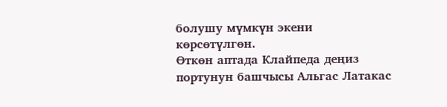болушу мүмкүн экени көрсөтүлгөн.
Өткөн аптада Клайпеда деңиз портунун башчысы Альгас Латакас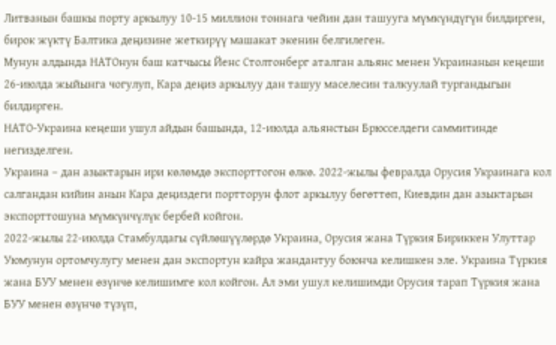Литванын башкы порту аркылуу 10-15 миллион тоннага чейин дан ташууга мүмкүндүгүн билдирген, бирок жүктү Балтика деңизине жеткирүү машакат экенин белгилеген.
Мунун алдында НАТОнун баш катчысы Йенс Столтонберг аталган альянс менен Украинанын кеңеши 26-июлда жыйынга чогулуп, Кара деңиз аркылуу дан ташуу маселесин талкуулай тургандыгын билдирген.
НАТО-Украина кеңеши ушул айдын башында, 12-июлда альянстын Брюсселдеги саммитинде негизделген.
Украина – дан азыктарын ири көлөмдө экспорттогон өлкө. 2022-жылы февралда Орусия Украинага кол салгандан кийин анын Кара деңиздеги портторун флот аркылуу бөгөттөп, Киевдин дан азыктарын экспорттошуна мүмкүнчүлүк бербей койгон.
2022-жылы 22-июлда Стамбулдагы сүйлөшүүлөрдө Украина, Орусия жана Түркия Бириккен Улуттар Уюмунун ортомчулугу менен дан экспортун кайра жандантуу боюнча келишкен эле. Украина Түркия жана БУУ менен өзүнчө келишимге кол койгон. Ал эми ушул келишимди Орусия тарап Түркия жана БУУ менен өзүнчө түзүп,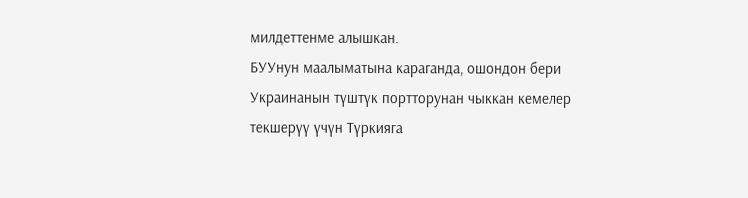милдеттенме алышкан.
БУУнун маалыматына караганда, ошондон бери Украинанын түштүк портторунан чыккан кемелер текшерүү үчүн Түркияга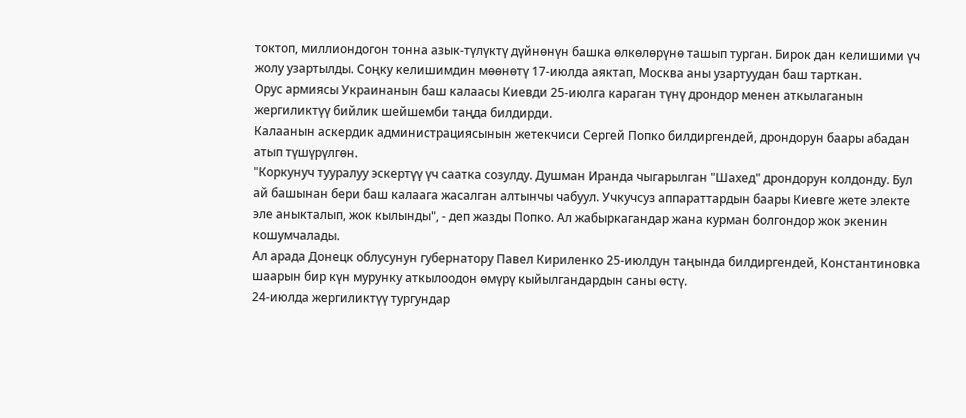токтоп, миллиондогон тонна азык-түлүктү дүйнөнүн башка өлкөлөрүнө ташып турган. Бирок дан келишими үч жолу узартылды. Соңку келишимдин мөөнөтү 17-июлда аяктап, Москва аны узартуудан баш тарткан.
Орус армиясы Украинанын баш калаасы Киевди 25-июлга караган түнү дрондор менен аткылаганын жергиликтүү бийлик шейшемби таңда билдирди.
Калаанын аскердик администрациясынын жетекчиси Сергей Попко билдиргендей, дрондорун баары абадан атып түшүрүлгөн.
"Коркунуч тууралуу эскертүү үч саатка созулду. Душман Иранда чыгарылган "Шахед" дрондорун колдонду. Бул ай башынан бери баш калаага жасалган алтынчы чабуул. Учкучсуз аппараттардын баары Киевге жете электе эле аныкталып, жок кылынды", - деп жазды Попко. Ал жабыркагандар жана курман болгондор жок экенин кошумчалады.
Ал арада Донецк облусунун губернатору Павел Кириленко 25-июлдун таңында билдиргендей, Константиновка шаарын бир күн мурунку аткылоодон өмүрү кыйылгандардын саны өстү.
24-июлда жергиликтүү тургундар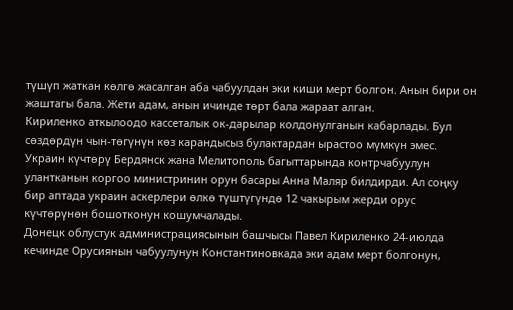түшүп жаткан көлгө жасалган аба чабуулдан эки киши мерт болгон. Анын бири он жаштагы бала. Жети адам, анын ичинде төрт бала жараат алган.
Кириленко аткылоодо кассеталык ок-дарылар колдонулганын кабарлады. Бул сөздөрдүн чын-төгүнүн көз карандысыз булактардан ырастоо мүмкүн эмес.
Украин күчтөрү Бердянск жана Мелитополь багыттарында контрчабуулун улантканын коргоо министринин орун басары Анна Маляр билдирди. Ал соңку бир аптада украин аскерлери өлкө түштүгүндө 12 чакырым жерди орус күчтөрүнөн бошотконун кошумчалады.
Донецк облустук администрациясынын башчысы Павел Кириленко 24-июлда кечинде Орусиянын чабуулунун Константиновкада эки адам мерт болгонун,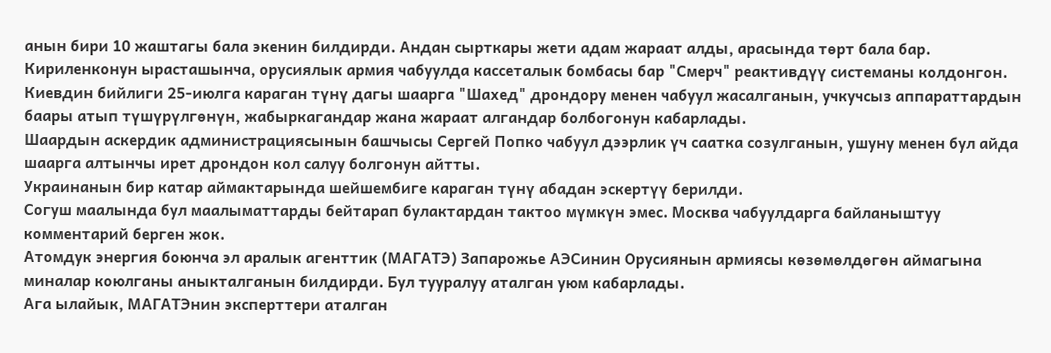анын бири 10 жаштагы бала экенин билдирди. Андан сырткары жети адам жараат алды, арасында төрт бала бар.
Кириленконун ырасташынча, орусиялык армия чабуулда кассеталык бомбасы бар "Смерч" реактивдүү системаны колдонгон.
Киевдин бийлиги 25-июлга караган түнү дагы шаарга "Шахед" дрондору менен чабуул жасалганын, учкучсыз аппараттардын баары атып түшүрүлгөнүн, жабыркагандар жана жараат алгандар болбогонун кабарлады.
Шаардын аскердик администрациясынын башчысы Сергей Попко чабуул дээрлик үч саатка созулганын, ушуну менен бул айда шаарга алтынчы ирет дрондон кол салуу болгонун айтты.
Украинанын бир катар аймактарында шейшембиге караган түнү абадан эскертүү берилди.
Согуш маалында бул маалыматтарды бейтарап булактардан тактоо мүмкүн эмес. Москва чабуулдарга байланыштуу комментарий берген жок.
Атомдук энергия боюнча эл аралык агенттик (МАГАТЭ) Запарожье АЭСинин Орусиянын армиясы көзөмөлдөгөн аймагына миналар коюлганы аныкталганын билдирди. Бул тууралуу аталган уюм кабарлады.
Ага ылайык, МАГАТЭнин эксперттери аталган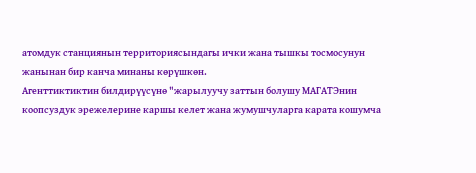атомдук станциянын территориясындагы ички жана тышкы тосмосунун жанынан бир канча минаны көрүшкөн.
Агенттиктиктин билдирүүсүнө "жарылуучу заттын болушу МАГАТЭнин коопсуздук эрежелерине каршы келет жана жумушчуларга карата кошумча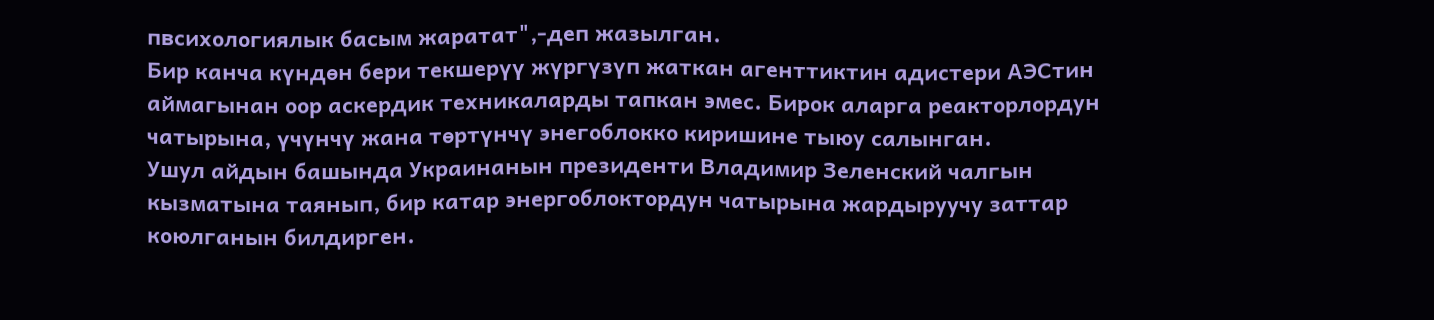пвсихологиялык басым жаратат",-деп жазылган.
Бир канча күндөн бери текшерүү жүргүзүп жаткан агенттиктин адистери АЭСтин аймагынан оор аскердик техникаларды тапкан эмес. Бирок аларга реакторлордун чатырына, үчүнчү жана төртүнчү энегоблокко киришине тыюу салынган.
Ушул айдын башында Украинанын президенти Владимир Зеленский чалгын кызматына таянып, бир катар энергоблоктордун чатырына жардыруучу заттар коюлганын билдирген.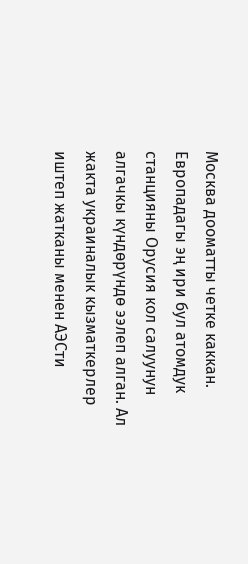Москва дооматты четке каккан.
Европадагы эң ири бул атомдук станцияны Орусия кол салуунун алгачкы күндөрүндө ээлеп алган. Ал жакта украиналык кызматкерлер иштеп жатканы менен АЭСти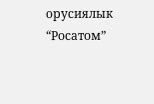орусиялык “Росатом”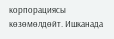корпорациясы көзөмөлдөйт. Ишканада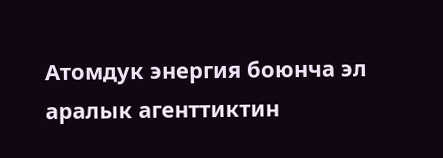Атомдук энергия боюнча эл аралык агенттиктин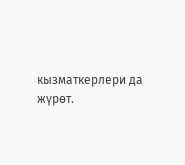кызматкерлери да жүрөт.